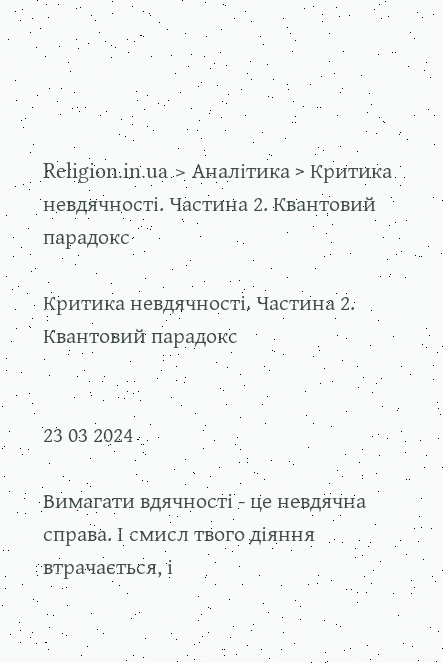Religion.in.ua > Аналітика > Критика невдячності. Частина 2. Квантовий парадокс

Критика невдячності. Частина 2. Квантовий парадокс


23 03 2024

Вимагати вдячності - це невдячна справа. І смисл твого діяння втрачається, і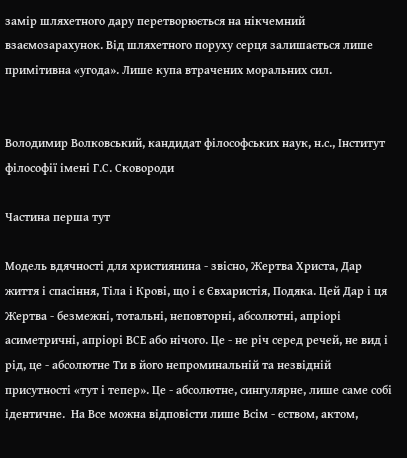замір шляхетного дару перетворюється на нікчемний взаємозарахунок. Від шляхетного поруху серця залишається лише примітивна «угода». Лише купа втрачених моральних сил.


Володимир Волковський, кандидат філософських наук, н.с., Інститут філософії імені Г.С. Сковороди

Частина перша тут

Модель вдячності для християнина - звісно, Жертва Христа, Дар життя і спасіння, Тіла і Крові, що і є Євхаристія, Подяка. Цей Дар і ця Жертва - безмежні, тотальні, неповторні, абсолютні, апріорі асиметричні, апріорі ВСЕ або нічого. Це - не річ серед речей, не вид і рід, це - абсолютне Ти в його непроминальній та незвідній присутності «тут і тепер». Це - абсолютне, сингулярне, лише саме собі ідентичне.  На Все можна відповісти лише Всім - єством, актом,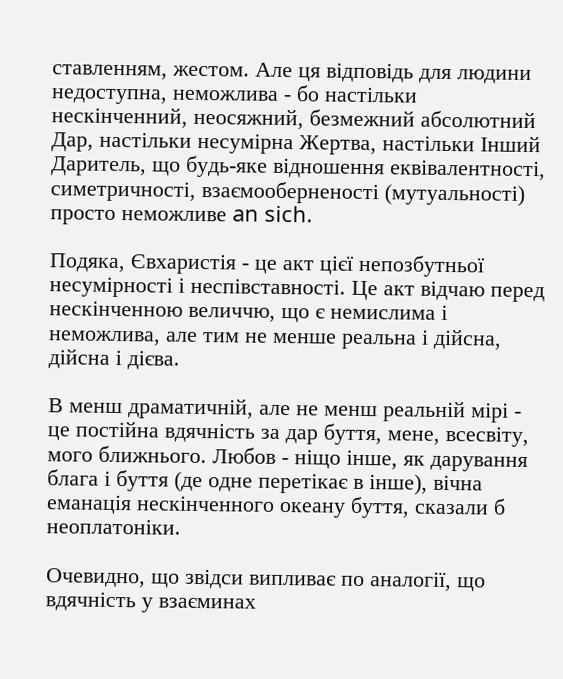ставленням, жестом. Але ця відповідь для людини недоступна, неможлива - бо настільки нескінченний, неосяжний, безмежний абсолютний Дар, настільки несумірна Жертва, настільки Інший Даритель, що будь-яке відношення еквівалентності, симетричності, взаємооберненості (мутуальності) просто неможливе an sich.

Подяка, Євхаристія - це акт цієї непозбутньої несумірності і неспівставності. Це акт відчаю перед нескінченною величчю, що є немислима і неможлива, але тим не менше реальна і дійсна, дійсна і дієва.

В менш драматичній, але не менш реальній мірі - це постійна вдячність за дар буття, мене, всесвіту,  мого ближнього. Любов - ніщо інше, як дарування блага і буття (де одне перетікає в інше), вічна еманація нескінченного океану буття, сказали б неоплатоніки.

Очевидно, що звідси випливає по аналогії, що вдячність у взаєминах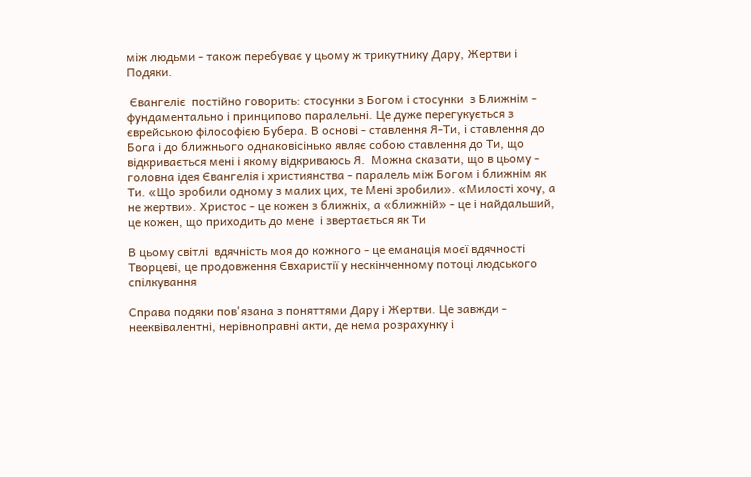між людьми - також перебуває у цьому ж трикутнику Дару, Жертви і Подяки.

 Євангеліє  постійно говорить: стосунки з Богом і стосунки  з Ближнім - фундаментально і принципово паралельні. Це дуже перегукується з єврейською філософією Бубера. В основі - ставлення Я-Ти, і ставлення до Бога і до ближнього однаковісінько являє собою ставлення до Ти, що відкривається мені і якому відкриваюсь Я.  Можна сказати, що в цьому - головна ідея Євангелія і християнства - паралель між Богом і ближнім як Ти. «Що зробили одному з малих цих, те Мені зробили». «Милості хочу, а не жертви». Христос - це кожен з ближніх, а «ближній» - це і найдальший, це кожен, що приходить до мене  і звертається як Ти

В цьому світлі  вдячність моя до кожного - це еманація моєї вдячності Творцеві, це продовження Євхаристії у нескінченному потоці людського спілкування

Справа подяки пов'язана з поняттями Дару і Жертви. Це завжди - нееквівалентні, нерівноправні акти, де нема розрахунку і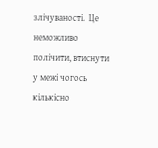злічуваності.  Це неможливо полічити, втиснути у межі чогось кількісно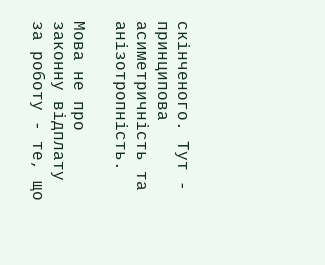скінченого. Тут - принципова асиметричність та анізотропність.

Мова не про законну відплату за роботу - те, що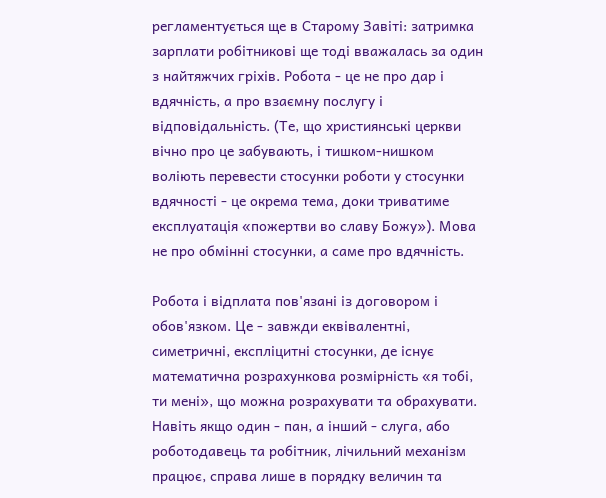регламентується ще в Старому Завіті: затримка зарплати робітникові ще тоді вважалась за один з найтяжчих гріхів. Робота - це не про дар і вдячність, а про взаємну послугу і відповідальність. (Те, що християнські церкви вічно про це забувають, і тишком-нишком воліють перевести стосунки роботи у стосунки вдячності - це окрема тема, доки триватиме експлуатація «пожертви во славу Божу»). Мова не про обмінні стосунки, а саме про вдячність.

Робота і відплата пов'язані із договором і обов'язком. Це - завжди еквівалентні, симетричні, експліцитні стосунки, де існує математична розрахункова розмірність «я тобі, ти мені», що можна розрахувати та обрахувати. Навіть якщо один - пан, а інший - слуга, або роботодавець та робітник, лічильний механізм працює, справа лише в порядку величин та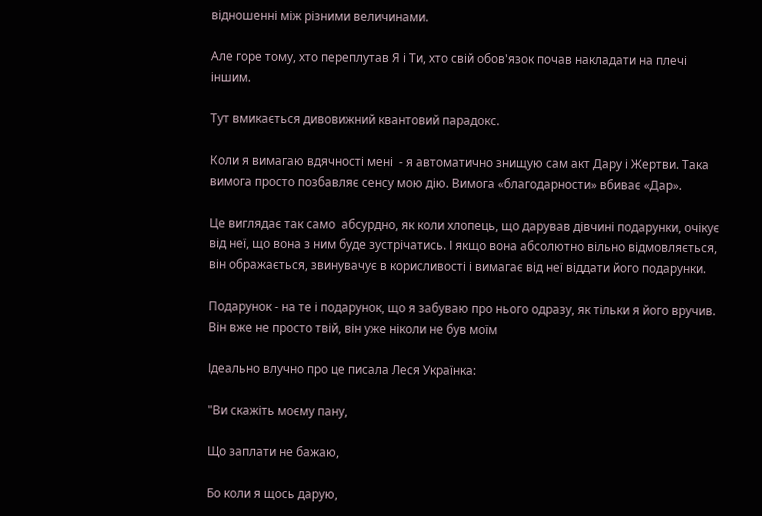відношенні між різними величинами.

Але горе тому, хто переплутав Я і Ти, хто свій обов'язок почав накладати на плечі іншим.

Тут вмикається дивовижний квантовий парадокс.

Коли я вимагаю вдячності мені  - я автоматично знищую сам акт Дару і Жертви. Така вимога просто позбавляє сенсу мою дію. Вимога «благодарности» вбиває «Дар».

Це виглядає так само  абсурдно, як коли хлопець, що дарував дівчині подарунки, очікує від неї, що вона з ним буде зустрічатись. І якщо вона абсолютно вільно відмовляється, він ображається, звинувачує в корисливості і вимагає від неї віддати його подарунки.

Подарунок - на те і подарунок, що я забуваю про нього одразу, як тільки я його вручив. Він вже не просто твій, він уже ніколи не був моїм

Ідеально влучно про це писала Леся Українка:

"Ви скажіть моєму пану,

Що заплати не бажаю,

Бо коли я щось дарую,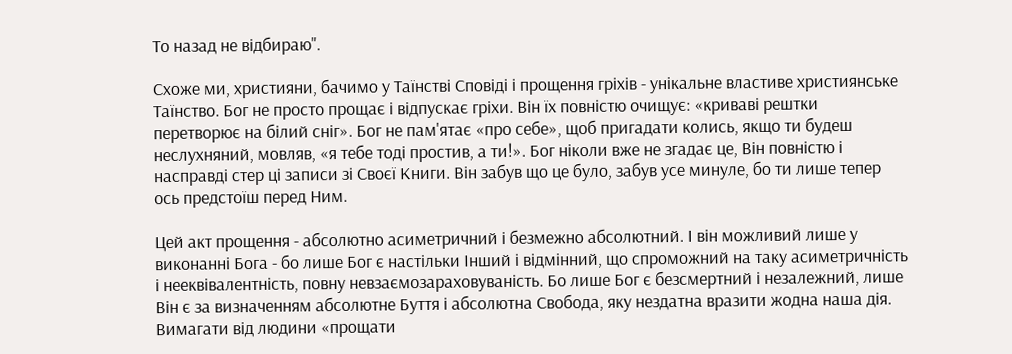То назад не відбираю".

Схоже ми, християни, бачимо у Таїнстві Сповіді і прощення гріхів - унікальне властиве християнське Таїнство. Бог не просто прощає і відпускає гріхи. Він їх повністю очищує: «криваві рештки перетворює на білий сніг». Бог не пам'ятає «про себе», щоб пригадати колись, якщо ти будеш неслухняний, мовляв, «я тебе тоді простив, а ти!». Бог ніколи вже не згадає це, Він повністю і насправді стер ці записи зі Своєї Книги. Він забув що це було, забув усе минуле, бо ти лише тепер ось предстоїш перед Ним.

Цей акт прощення - абсолютно асиметричний і безмежно абсолютний. І він можливий лише у виконанні Бога - бо лише Бог є настільки Інший і відмінний, що спроможний на таку асиметричність і нееквівалентність, повну невзаємозараховуваність. Бо лише Бог є безсмертний і незалежний, лише Він є за визначенням абсолютне Буття і абсолютна Свобода, яку нездатна вразити жодна наша дія. Вимагати від людини «прощати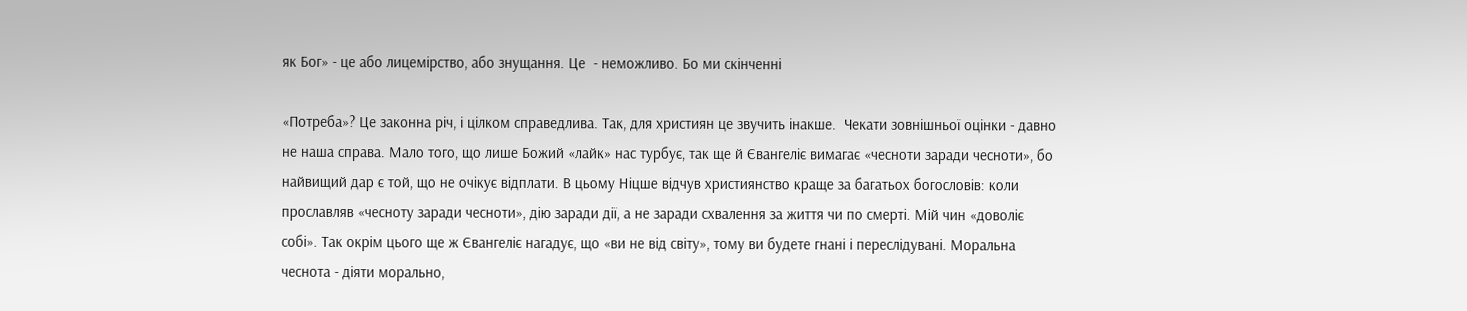як Бог» - це або лицемірство, або знущання. Це  - неможливо. Бо ми скінченні

«Потреба»? Це законна річ, і цілком справедлива. Так, для християн це звучить інакше.  Чекати зовнішньої оцінки - давно не наша справа. Мало того, що лише Божий «лайк» нас турбує, так ще й Євангеліє вимагає «чесноти заради чесноти», бо найвищий дар є той, що не очікує відплати. В цьому Ніцше відчув християнство краще за багатьох богословів: коли прославляв «чесноту заради чесноти», дію заради дії, а не заради схвалення за життя чи по смерті. Мій чин «доволіє собі». Так окрім цього ще ж Євангеліє нагадує, що «ви не від світу», тому ви будете гнані і переслідувані. Моральна чеснота - діяти морально,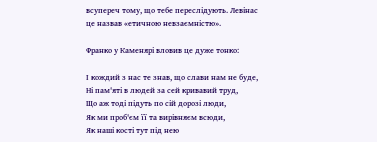всупереч тому, що тебе переслідують. Левінас це назвав «етичною невзаємністю».

Франко у Каменярі вловив це дуже тонко:

І кождий з нас те знав, що слави нам не буде,
Ні пам'яті в людей за сей кривавий труд,
Що аж тоді підуть по сій дорозі люди,
Як ми проб'єм її та вирівняєм всюди,
Як наші кості тут під нею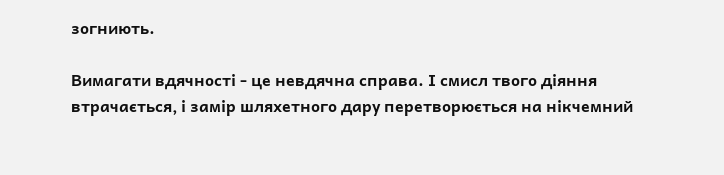зогниють.

Вимагати вдячності - це невдячна справа. І смисл твого діяння втрачається, і замір шляхетного дару перетворюється на нікчемний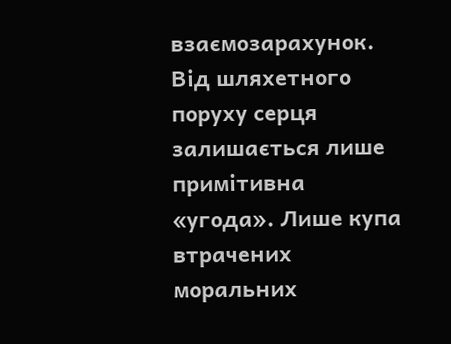взаємозарахунок. Від шляхетного поруху серця залишається лише примітивна «угода». Лише купа втрачених моральних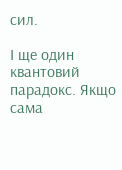сил.

І ще один квантовий парадокс. Якщо сама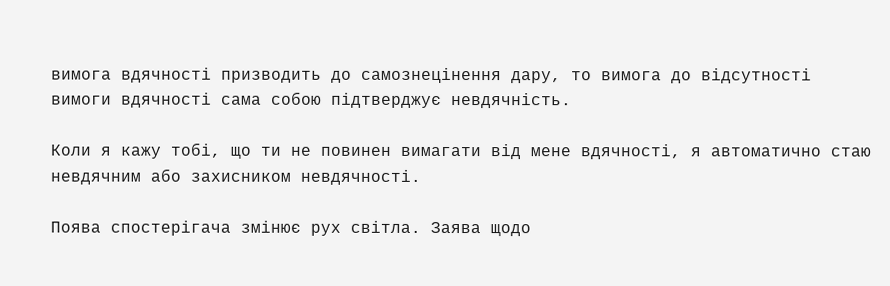вимога вдячності призводить до самознецінення дару, то вимога до відсутності вимоги вдячності сама собою підтверджує невдячність.

Коли я кажу тобі, що ти не повинен вимагати від мене вдячності, я автоматично стаю невдячним або захисником невдячності.

Поява спостерігача змінює рух світла. Заява щодо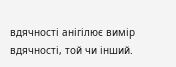вдячності анігілює вимір вдячності, той чи інший.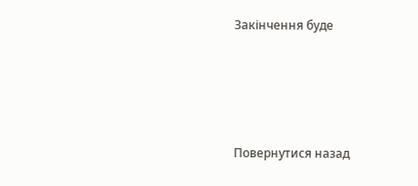Закінчення буде






Повернутися назад